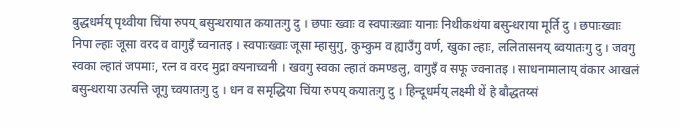बुद्धधर्मय् पृथ्वीया चिंया रुपय् बसुन्धरायात कयातःगु दु । छपाः ख्वाः व स्वपाःख्वाः यानाः निथीकथंया बसुन्धराया मूर्ति दु । छपाःख्वाः निपा ल्हाः जूसा वरद व वागुइँ च्वनातइ । स्वपाःख्वाः जूसा म्हासुगु, कुम्कुम व ह्याउँगु वर्ण, खुका ल्हाः, ललितासनय् ब्वयातःगु दु । जवगु स्वका ल्हातं जपमाः, रत्न व वरद मुद्रा क्यनाच्वनी । खवगु स्वका ल्हातं कमण्डलु, वागुइँ व सफू ज्वनातइ । साधनामालाय् वंकार आखलं बसुन्धराया उत्पत्ति जूगु च्वयातःगु दु । धन व समृद्धिया चिंया रुपय् कयातःगु दु । हिन्दूधर्मय् लक्ष्मी थें हे बौद्धतय्सं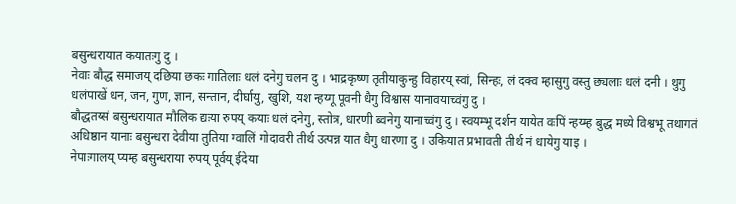बसुन्धरायात कयातःगु दु ।
नेवाः बौद्ध समाजय् दछिया छकः गातिलाः धलं दनेगु चलन दु । भाद्रकृष्ण तृतीयाकुन्हु विहारय् स्वां, सिन्हः, लं दक्व म्हासुगु वस्तु छ्यलाः धलं दनी । थुगु धलंपाखें धन, जन, गुण, ज्ञान, सन्तान, दीर्घायु, खुशि, यश न्हय्गू पूवनी धैगु विश्वास यानावयाच्वंगु दु ।
बौद्धतय्सं बसुन्धरायात मौलिक द्यःया रुपय् कयाः धलं दनेगु, स्तोत्र, धारणी ब्वनेगु यानाच्वंगु दु । स्वयम्भू दर्शन यायेत वःपिं न्हय्म्ह बुद्ध मध्ये विश्वभू तथागतं अधिष्ठान यानाः बसुन्धरा देवीया तुतिया ग्वालिं गोदावरी तीर्थ उत्पन्न यात धैगु धारणा दु । उकियात प्रभावती तीर्थ नं धायेगु याइ ।
नेपाःगालय् प्यम्ह बसुन्धराया रुपय् पूर्वय् ईदेया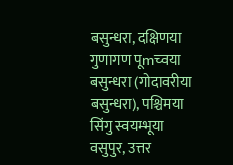बसुन्धरा, दक्षिणया गुणागण पूmच्वया बसुन्धरा (गोदावरीया बसुन्धरा), पश्चिमया सिंगु स्वयम्भूया वसुपुर, उत्तर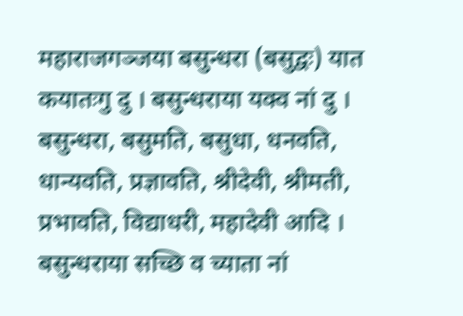महाराजगञ्जया बसुन्धरा (बसुद्वः) यात कयातःगु दु । बसुन्धराया यक्व नां दु । बसुन्धरा, बसुमति, बसुधा, धनवति, धान्यवति, प्रज्ञावति, श्रीदेवी, श्रीमती, प्रभावति, विद्याधरी, महादेवी आदि ।
बसुन्धराया सच्छि व च्याता नां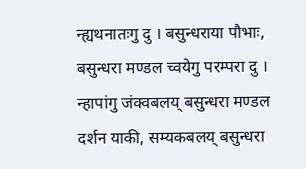न्ह्यथनातःगु दु । बसुन्धराया पौभाः, बसुन्धरा मण्डल च्वयेगु परम्परा दु । न्हापांगु जंक्वबलय् बसुन्धरा मण्डल दर्शन याकी, सम्यकबलय् बसुन्धरा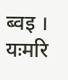ब्वइ । यःमरि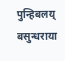पुन्हिबलय् बसुन्धराया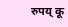रुपय् कू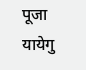पूजा यायेगु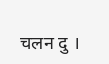चलन दु ।